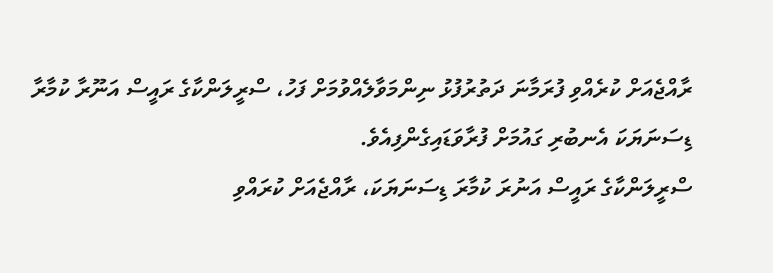ރާއްޖެއަށް ކުރެއްވި ފުރަމާނަ ދަތުރުފުޅު ނިންމަވާލެއްވުމަށް ފަހު، ސްރީލަންކާގެ ރައީސް އަނޫރާ ކުމާރާ ޑިސަނަޔަކަ އެނބުރި ގައުމަށް ފުރާވަޑައިގެންފިއެވެ.
ސްރީލަންކާގެ ރައީސް އަނުރަ ކުމާރަ ޑިސަނަޔަކަ، ރާއްޖެއަށް ކުރައްވި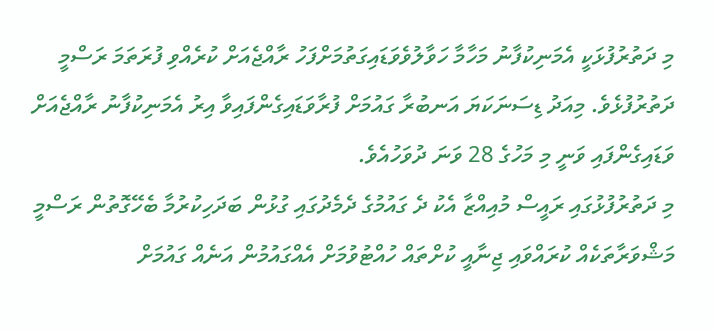މި ދަތުރުފުޅަކީ އެމަނިކުފާނު މަހާމާ ހަވާލުވެވަޑައިގަތުމަށްފަހު ރާއްޖެއަށް ކުރެއްވި ފުރަތަމަ ރަސްމީ ދަތުރުފުޅެވެ. މިއަދު ޑިސަނަކަޔަ އަނބުރާ ގައުމަށް ފުރާވަޑައިގެންފައިވާ އިރު އެމަނިކުފާނު ރާއްޖެއަށް ވަޑައިގެންފައި ވަނީ މި މަހުގެ 28 ވަނަ ދުވަހުއެވެ.
މި ދަތުރުފުޅުގައި ރައީސް މުއިއްޒާ އެކު ދެ ގައުމުގެ ދެމެދުގައި ގުޅުން ބަދަހިކުރުމާ ބެހޭގޮތުން ރަސްމީ މަޝްވަރާތަކެއް ކުރައްވައި ޖިނާއީ ކުށްތައް ހުއްޓުވުމަށް އެއްގައުމުން އަނެއް ގައުމަށް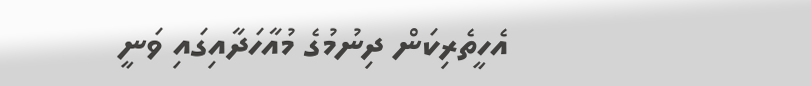އެހީތެރިކަން ދިނުމުގެ މުއާހަދާއިގައި ވަނީ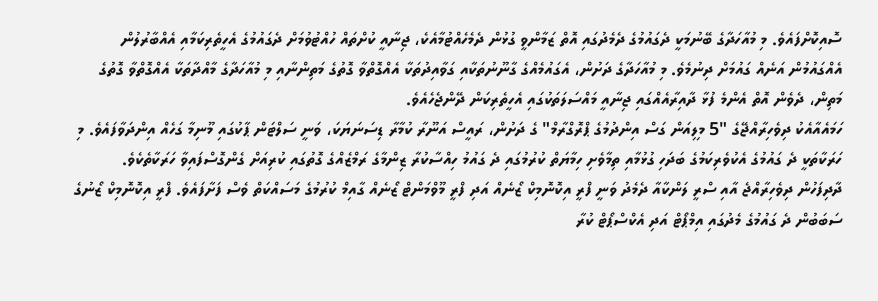ސޮއިކޮށްފައެވެ. މި މުއާހަދާގެ ބޭނުމަކީ ދެގައުމުގެ ދެމެދުގައި އޮތް ޒަމާންވީ ގުޅުން ދެމެހެއްޓުމާއެކެ، ޖިނާއީ ކުށްތައް ހުއްޓުވުމަށް ދެގައުމުގެ އެހީތެރިކަމާއި އެއްބާރުލުން އެއްގައުމުން އަނެއް ގައުމަށް ދިނުމެވެ. މި މުއާހަދާގެ ދަށުން، އެގައުމެއްގެ ގާނޫނުތަކާއި ގަވާއިދުތަކާ އެއްގޮތްވާ ގޮތުގެ މަތިންނާއި މި މުއާހަދާގެ މާއްދާތަކާ އެއްގޮތްވާ ގޮތުގެ މަތިން، ދެވެން އޮތް އެންމެ ފުޅާ ދާއިރާއެއްގައި ޖިނާއީ މައްސަލަތަކުގައި އެހީތެރިކަން ދޭންޖެހެއެވެ.
ހަމައެއާއެކު ދިވެހިރާއްޖޭގެ "5 މިލިއަން ގަސް އިންދުމުގެ ޕްރޮގްރާމް" ގެ ދަށުން، ރައީސް އަނޫރާ ކުމާރާ ޑިސަނަޔަކަ، ވަނީ ސަލްޓަން ޕާކުގައި މޫނިމާ ގަހެއް އިންދަވާފައެވެ. މި ހަރަކާތަކީ ދެ ގައުމުގެ އެކުވެރިކަމުގެ ބަދަހި ގުޅުމާއި ތިމާވެށި ހިމާޔަތް ކުރުމުގައި ދެ ގައުމު ހިއްސާކުރާ ޒިންމާގެ ރަމްޒެއްގެ ގޮތުގައި ކުރިއަށް ގެންގޮސްފައިވާ ހަރަކާތެކެވެ.
ދާދިފަހުން ދިވެހިރާއްޖެ އާއި ސްރީ ލަންކާއާ ދެމެދު ވަނީ ފްރީ އިކޮނޮމިކް ޒޯނެއް އަދި ފްރީ މޫވްމަންޓް ޒޯނެއް ގާއިމް ކުރުމުގެ މަސައްކަތް ވެސް ފަށާފައެވެ. ފްރީ އިކޮނޮމިކް ޒޯނުގެ ސަބަބުން ދެ ގައުމުގެ މެދުގައި އިމްޕޯޓް އަދި އެކްސްޕޯޓް ކުރާ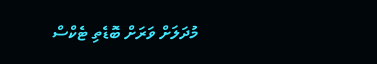މުދަލަށް ވަރަށް ބޮޑެތި ޓެކްސް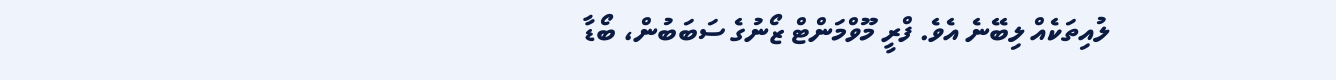ލުއިތަކެއް ލިބޭނެ އެވެ. ފްރީ މޫވްމަންޓް ޒޯނުގެ ސަބަބުން، ބޯޑާ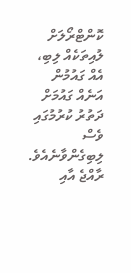ކޮންޓްރޯލަށް ލުއިތަކެއް ލިބި، އެއް ގައުމުން އަނެއް ގައުމަށް ދަތުރު ކުރުމުގައި ވެސް ލިބިގެންވާނެއެވެ.
ރާއްޖެ އާއި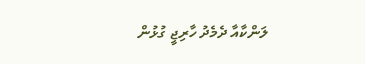ލަންކާއާ ދެމެދު ހާރިޖީ ގުޅުން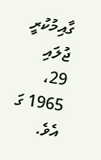ގާއިމުކުރީ ޖުލައި 29، 1965 ގަ އެވެ.